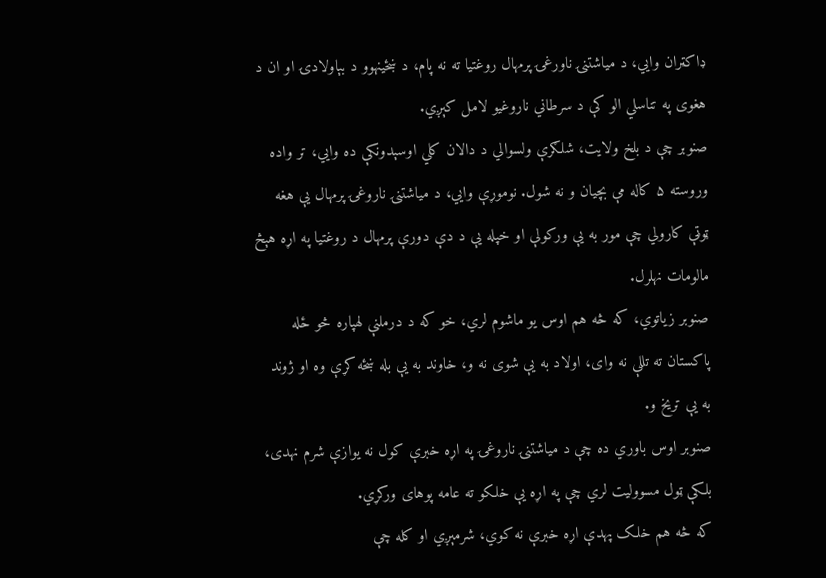ډاکټران وايي، د میاشتنۍ ناورغۍ پرمهال روغتیا ته نه پام، د ښځینهوو د بېاولادۍ او ان د هغوی په تناسلي الو کې د سرطاني ناروغیو لامل کېږي.
صنوبر چې د بلخ ولایت، شلګرې ولسوالي د دالان کلي اوسېدونکې ده وايي، تر واده وروسته ۵ کاله مې بچیان و نه شول. نوموړې وايي، د میاشتنۍ ناروغۍ پرمهال یې هغه ټوټې کارولي چې مور به یې ورکولې او خپله یې د دې دورې پرمهال د روغتیا په اړه هېڅ مالومات نهلرل.
صنوبر زیاتوي، که څه هم اوس یو ماشوم لري، خو که د درملنې لهپاره څو ځله پاکستان ته تللې نه وای، اولاد به یې شوی نه و، خاوند به یې بله ښځه کړې وه او ژوند به یې تریخ و.
صنوبر اوس باوري ده چې د میاشتنۍ ناروغۍ په اړه خبرې کول نه یوازې شرم نهدی، بلکې ټول مسوولیت لري چې په اړه یې خلکو ته عامه پوهای ورکړي.
که څه هم خلک پهدې اړه خبرې نه کوي، شرمېږي او کله چې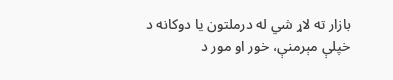بازار ته لاړ شي له درملتون یا دوکانه د خپلې مېرمنې، خور او مور د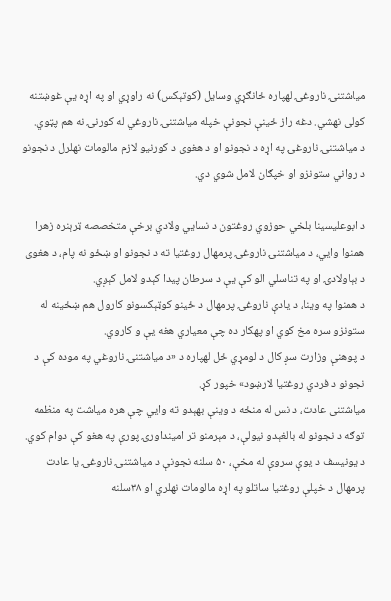میاشتنۍ ناروغۍ لهپاره ځانګړي وسایل (کوتېکس) نه راوړي او په اړه یې غوښتنه کولی نهشي. دغه راز ځینې نجونې خپله میاشتنۍ ناروغي له کورنۍ نه هم پټوي.
د میاشتنۍ ناروغۍ په اړه د نجونو او د هغوی د کورنیو لازم مالومات نهلرل د نجونو د رواني ستونزو او خپګان لامل شوي دي.

د ابوعليسینا بلخي حوزوي روغتون د نسايي ولادي برخې متخصصه ټرېنره زهرا همنوا وايي، د میاشتنۍ ناروغۍ پرمهال روغتیا ته د نجونو او ښځو نه پام، د هغوی د بېاولادۍ او په تناسلي الو کې یې د سرطان پیدا کېدو لامل کېږي.
د همنوا په وینا، د یادې ناروغۍ پرمهال د ځینو کوټېکسونو کارول هم ښځینه له ستونزو سره مخ کوي او پهکار ده چې معیاري هغه یې و کاروي.
د پوهنې وزارت سږ کال د لومړي ځل لهپاره د «د میاشتنۍ ناروغي په موده کې د نجونو د فردي روغتیا لارښود» خپور کړ.
میاشتنی عادت، د نس له منځه د وینې بهېدو ته وايي چې هره میاشت په منظمه توګه د نجونو له بالغېدو نیولې، د مېرمنو تر امینداورۍ پورې په هغو کې دوام کوي.
د یونیسف د یوې سروې له مخې، ۵۰ سلنه نجونې د میاشتنۍ ناروغۍ یا عادت پرمهال د خپلې روغتیا ساتلو په اړه مالومات نهلري او ۳۸سلنه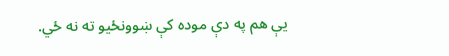یې هم په دې موده کې ښوونځیو ته نه ځي.